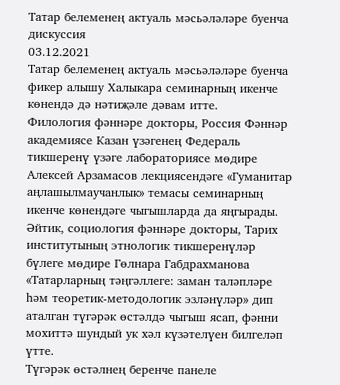Татар белеменең актуаль мәсьәләләре буенча дискуссия
03.12.2021
Татар белеменең актуаль мәсьәләләре буенча фикер алышу Халыкара семинарның икенче көнендә дә нәтиҗәле дәвам итте.
Филология фәннәре докторы, Россия Фәннәр академиясе Казан үзәгенең Федераль тикшеренү үзәге лабораториясе мөдире Алексей Арзамасов лекциясендәге «Гуманитар аңлашылмаучанлык» темасы семинарның икенче көнендәге чыгышларда да яңгырады. Әйтик, социология фәннәре докторы, Тарих институтының этнологик тикшеренүләр бүлеге мөдире Гөлнара Габдрахманова «Татарларның тәңгәллеге: заман таләпләре һәм теоретик-методологик эзләнүләр» дип аталган түгәрәк өстәлдә чыгыш ясап, фәнни мохиттә шундый ук хәл күзәтелүен билгеләп үтте.
Түгәрәк өстәлнең беренче панеле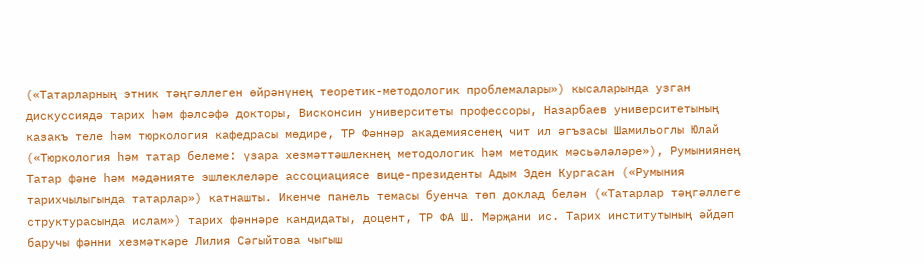(«Татарларның этник тәңгәллеген өйрәнүнең теоретик-методологик проблемалары») кысаларында узган дискуссиядә тарих һәм фәлсәфә докторы, Висконсин университеты профессоры, Назарбаев университетының казакъ теле һәм тюркология кафедрасы мөдире, ТР Фәннәр академиясенең чит ил әгъзасы Шамильоглы Юлай («Тюркология һәм татар белеме: үзара хезмәттәшлекнең методологик һәм методик мәсьәләләре»), Румыниянең Татар фәне һәм мәдәнияте эшлеклеләре ассоциациясе вице-президенты Адым Эден Кургасан («Румыния тарихчылыгында татарлар») катнашты. Икенче панель темасы буенча төп доклад белән («Татарлар тәңгәллеге структурасында ислам») тарих фәннәре кандидаты, доцент, ТР ФА Ш. Мәрҗани ис. Тарих институтының әйдәп баручы фәнни хезмәткәре Лилия Сәгыйтова чыгыш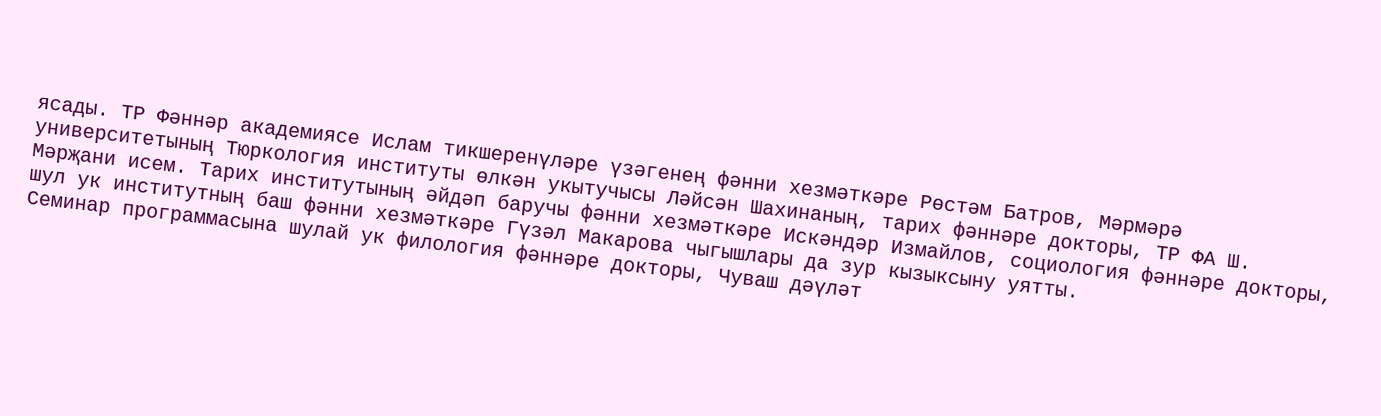ясады. ТР Фәннәр академиясе Ислам тикшеренүләре үзәгенең фәнни хезмәткәре Рөстәм Батров, Мәрмәрә университетының Тюркология институты өлкән укытучысы Ләйсән Шахинаның, тарих фәннәре докторы, ТР ФА Ш. Мәрҗани исем. Тарих институтының әйдәп баручы фәнни хезмәткәре Искәндәр Измайлов, социология фәннәре докторы, шул ук институтның баш фәнни хезмәткәре Гүзәл Макарова чыгышлары да зур кызыксыну уятты.
Семинар программасына шулай ук филология фәннәре докторы, Чуваш дәүләт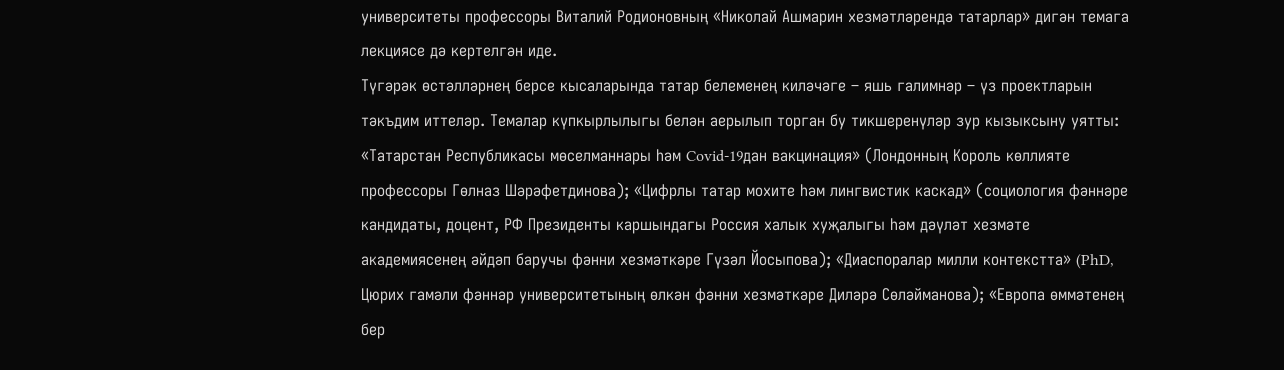университеты профессоры Виталий Родионовның «Николай Ашмарин хезмәтләрендә татарлар» дигән темага лекциясе дә кертелгән иде.
Түгәрәк өстәлләрнең берсе кысаларында татар белеменең киләчәге – яшь галимнәр – үз проектларын тәкъдим иттеләр. Темалар күпкырлылыгы белән аерылып торган бу тикшеренүләр зур кызыксыну уятты: «Татарстан Республикасы мөселманнары һәм Covid-19дан вакцинация» (Лондонның Король көллияте профессоры Гөлназ Шәрәфетдинова); «Цифрлы татар мохите һәм лингвистик каскад» (социология фәннәре кандидаты, доцент, РФ Президенты каршындагы Россия халык хуҗалыгы һәм дәүләт хезмәте академиясенең әйдәп баручы фәнни хезмәткәре Гүзәл Йосыпова); «Диаспоралар милли контекстта» (PhD, Цюрих гамәли фәннәр университетының өлкән фәнни хезмәткәре Диләрә Сөләйманова); «Европа өммәтенең бер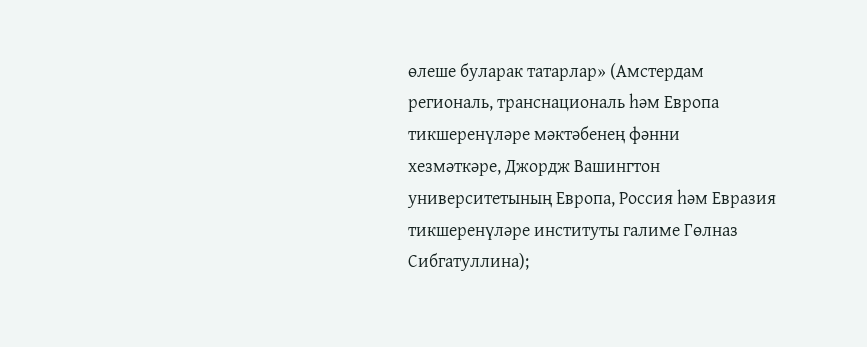өлеше буларак татарлар» (Амстердам региональ, транснациональ һәм Европа тикшеренүләре мәктәбенең фәнни хезмәткәре, Джордж Вашингтон университетының Европа, Россия һәм Евразия тикшеренүләре институты галиме Гөлназ Сибгатуллина);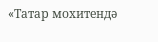«Татар мохитендә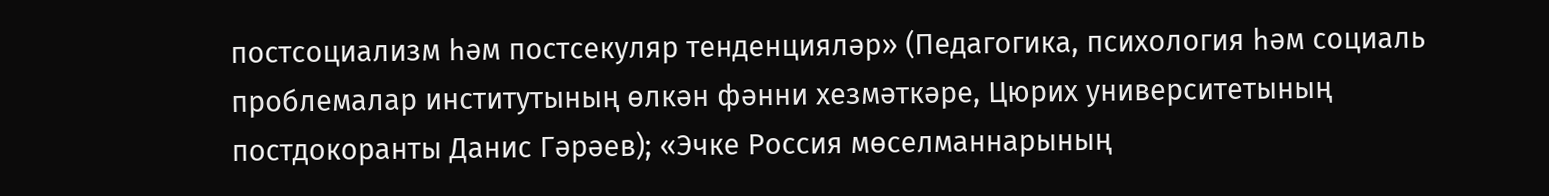постсоциализм һәм постсекуляр тенденцияләр» (Педагогика, психология һәм социаль проблемалар институтының өлкән фәнни хезмәткәре, Цюрих университетының постдокоранты Данис Гәрәев); «Эчке Россия мөселманнарының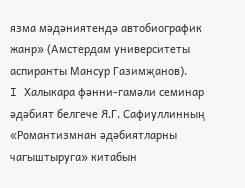язма мәдәниятендә автобиографик жанр» (Амстердам университеты аспиранты Мансур Газимҗанов).
I Халыкара фәнни-гамәли семинар әдәбият белгече Я.Г. Сафиуллинның «Романтизмнан әдәбиятларны чагыштыруга» китабын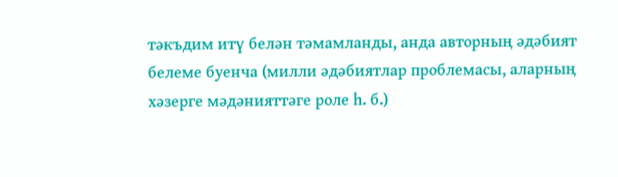тәкъдим итү белән тәмамланды, анда авторның әдәбият белеме буенча (милли әдәбиятлар проблемасы, аларның хәзерге мәдәнияттәге роле һ. б.)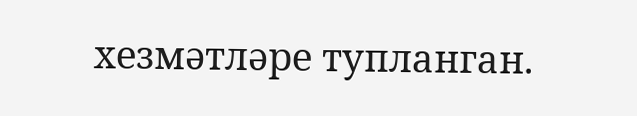хезмәтләре тупланган.